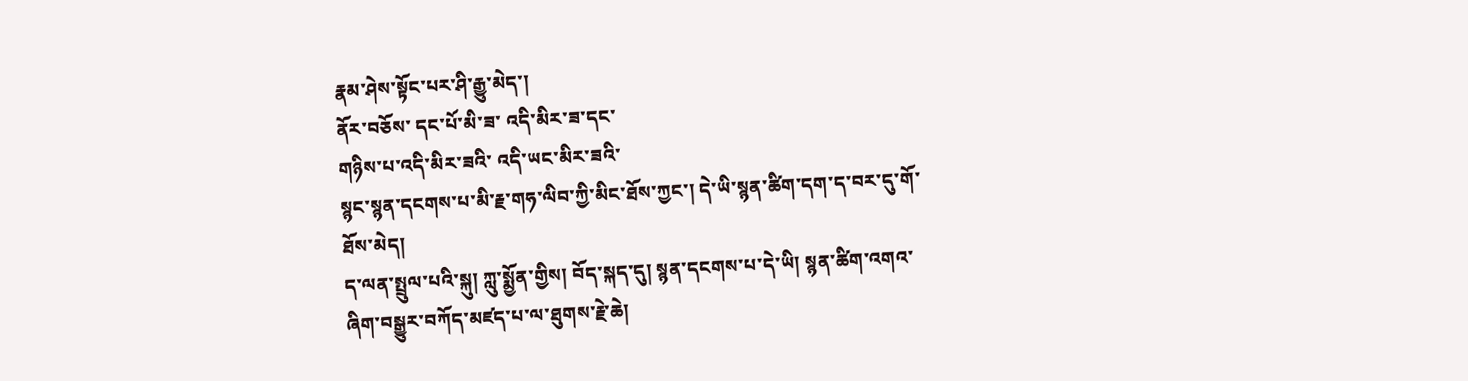རྣམ་ཤེས་སྟོང་པར་ཤི་རྒྱུ་མེད་།
ནོར་བཅོས་ དང་པོ་མི་ཟ་ འདི་མིར་ཟ་དང་
གཉིས་པ་འདི་མིར་ཟའི་ འདི་ཡང་མིར་ཟའི་
སྙང་སྙན་དངགས་པ་མི་རྗ་གཧ་ལིབ་ཀྱི་མིང་ཐོས་ཀྱང་། དེ་ཡི་སྙན་ཚིག་དག་ད་བར་དུ་གོ་ཐོས་མེད།
ད་ལན་སྤྲུལ་པའི་སྐུ། ཀླུ་སྨྱོན་གྱིས། བོད་སྐད་དུ། སྙན་དངགས་པ་དེ་ཡི། སྙན་ཚིག་འགའ་ཞིག་བསྒྱུར་བཀོད་མཛད་པ་ལ་ཐུགས་རྗེ་ཆེ།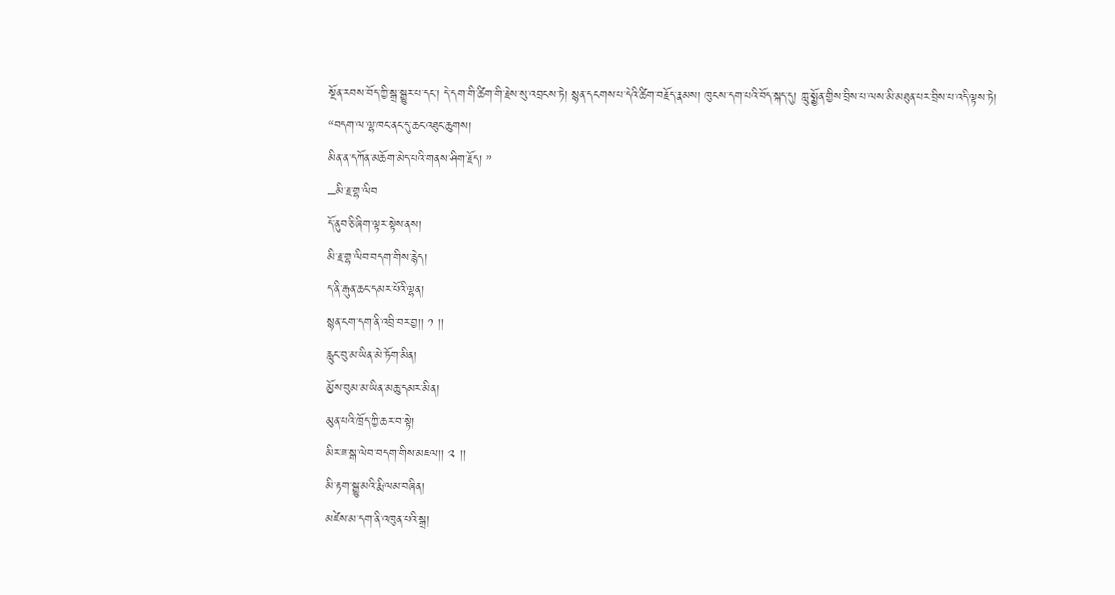སྔོན་རབས་བོད་ཀྱི་སྒྲ་སྒྱུར་པ་དང་། དེ་དག་གི་ཚིག་གི་རྗེས་སུ་འབྲངས་ཏེ། སྙན་དངགས་པ་དེའི་ཚིག་བརྗོད་རྣམས། ཁུངས་དག་པའི་བོད་སྐད་དུ། ཀླུ་སྨྱོན་གྱིས་བྲིས་པ་ལས་མི་མཐུན་པར་བྲིས་པ་འདི་ལྟས་ཏེ།
“བདག་ལ་ལྷ་ཁང་ནང་དུ་ཆང་འཐུང་ཆུགས།
མིན་ན་དཀོན་མཆོག་མེད་པའི་གནས་ཤིག་རྗོད། ”
–མི་རྗ་གྷ་ལིབ
དོ་ནུབ་ཅི་ཞིག་ལྟར་སྟེས་ནས།
མི་རྗ་གྷ་ལིབ་བདག་གིས་རྙེད།
ད་ནི་རྒུན་ཆང་དམར་པོའི་ལྷན།
སྙན་ངག་དག་ནི་འབྲི་བར་བྱ།། ༡ །།
རླུང་བུ་མ་ཡིན་མེ་ཏོག་མིན།
མྱོས་བུམ་མ་ཡིན་མཆུ་དམར་མིན།
མུན་པའི་ཁྲོད་ཀྱི་ཆར་བ་སྟེ།
མིར་ཟ་སྒ་ལེབ་བདག་གིས་མཇལ།། ༢ །།
མི་རྟག་སྒྱུ་མའི་རྨི་ལམ་བཞིན།
མཛེས་མ་དག་ནི་འཁུན་པའི་སྒྲ།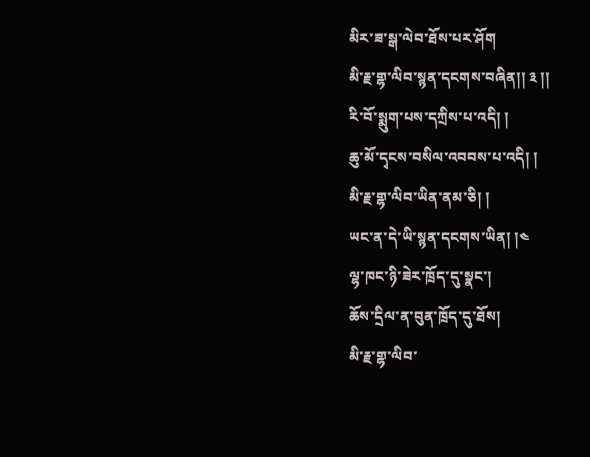མིར་ཟ་སྒ་ལེབ་ཐོས་པར་ཤོག
མི་རྗ་གྷ་ལིབ་སྙན་དངགས་བཞིན།། ༣ །།
རི་བོ་སྨུག་པས་དཀྲིས་པ་འདི། །
ཆུ་མོ་དྭངས་བསིལ་འབབས་པ་འདི། །
མི་རྗ་གྷ་ལིབ་ཡིན་ནམ་ཅི། །
ཡང་ན་དེ་ཡི་སྙན་དངགས་ཡིན། །༤
ལྷ་ཁང་ཉི་ཟེར་ཁྲོད་དུ་སྣང་།
ཆོས་དྲིལ་ན་བུན་ཁྲོད་དུ་ཐོས།
མི་རྗ་གྷ་ལིབ་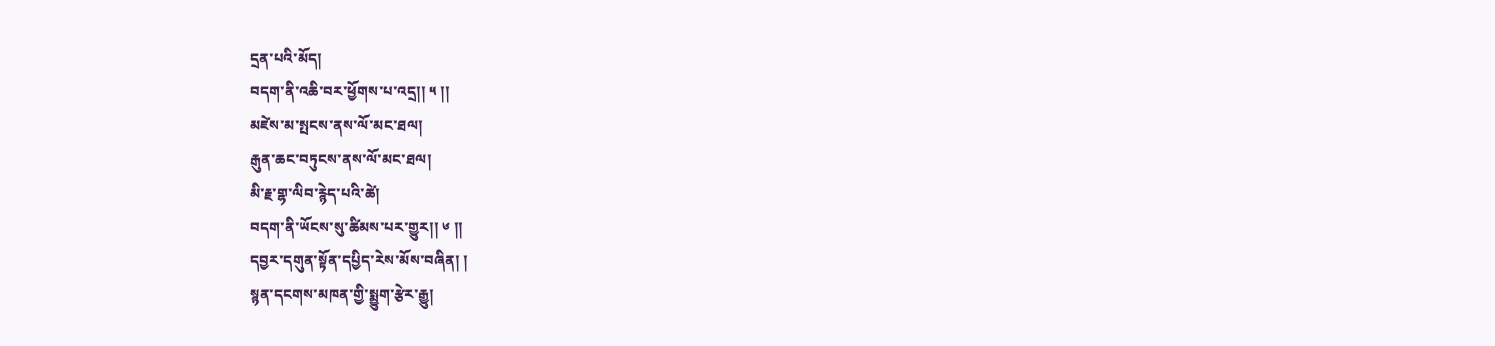དྲན་པའི་མོད།
བདག་ནི་འཆི་བར་ཕྱོགས་པ་འདྲ།། ༥ །།
མཛེས་མ་སྤངས་ནས་ལོ་མང་ཐལ།
རྒུན་ཆང་བཏུངས་ནས་ལོ་མང་ཐལ།
མི་རྗ་གྷ་ལིབ་རྙེད་པའི་ཚེ།
བདག་ནི་ཡོངས་སུ་ཚིམས་པར་གྱུར།། ༦ །།
དབྱར་དགུན་སྟོན་དཔྱིད་རེས་མོས་བཞིན། །
སྙན་དངགས་མཁན་གྱི་སྨྱུག་རྩེར་རྒྱུ།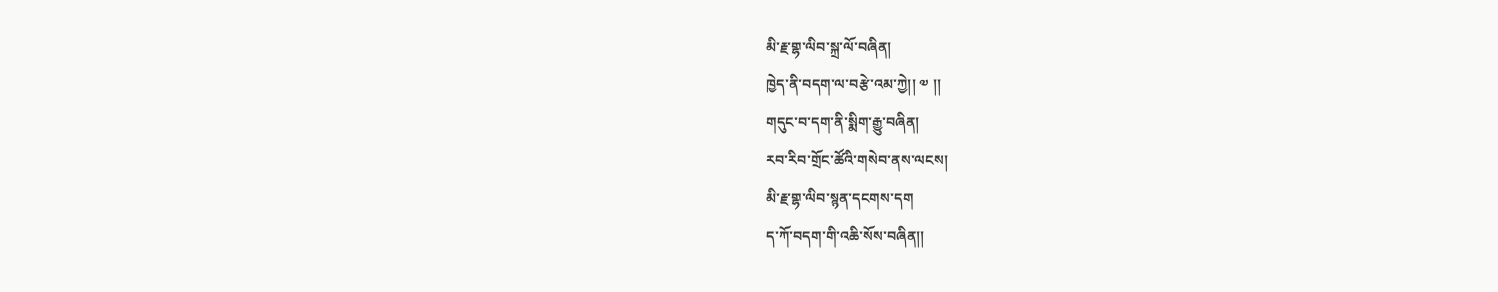མི་རྗ་གྷ་ལིབ་སྐྲ་ལོ་བཞིན།
ཁྱེད་ནི་བདག་ལ་བརྩེ་འམ་ཀྱེ།། ༧ །།
གདུང་བ་དག་ནི་སྨིག་རྒྱུ་བཞིན།
རབ་རིབ་གྲོང་ཚོའི་གསེབ་ནས་ལངས།
མི་རྗ་གྷ་ལིབ་སྙན་དངགས་དག
ད་ཀོ་བདག་གི་འཆི་སོས་བཞིན།།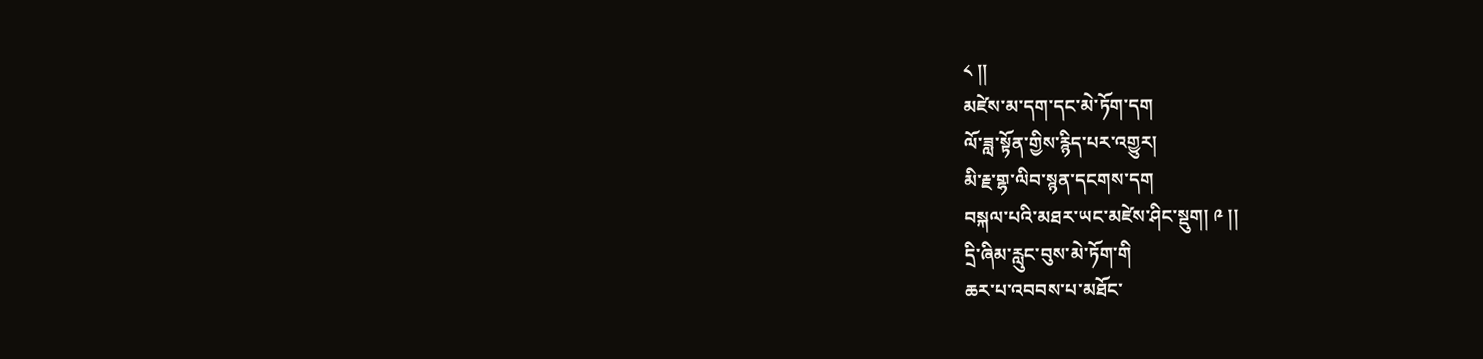༨ །།
མཛེས་མ་དག་དང་མེ་ཏོག་དག
ལོ་ཟླ་སྟོན་གྱིས་རྙིད་པར་འགྱུར།
མི་རྗ་གྷ་ལིབ་སྙན་དངགས་དག
བསྐལ་པའི་མཐར་ཡང་མཛེས་ཤིང་སྡུག། ༩ །།
དྲི་ཞིམ་རླུང་བུས་མེ་ཏོག་གི
ཆར་པ་འབབས་པ་མཐོང་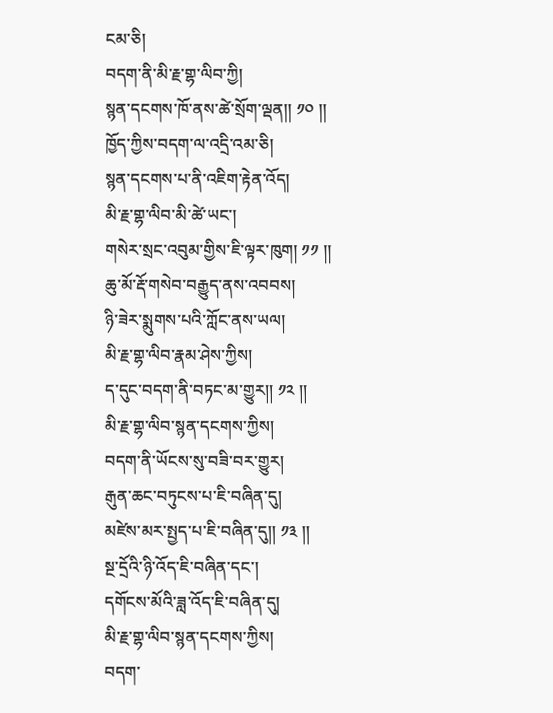ངམ་ཅི།
བདག་ནི་མི་རྗ་གྷ་ལིབ་ཀྱི།
སྙན་དངགས་ཁོ་ནས་ཚེ་སྲོག་ལྡན།། ༡༠ །།
ཁྱོད་ཀྱིས་བདག་ལ་འདྲི་འམ་ཅི།
སྙན་དངགས་པ་ནི་འཇིག་རྟེན་འོད།
མི་རྗ་གྷ་ལིབ་མི་ཚེ་ཡང་།
གསེར་སྲང་འབུམ་གྱིས་ཇི་ལྟར་ཁུག། ༡༡ །།
ཆུ་མོ་རྡོ་གསེབ་བརྒྱུད་ནས་འབབས།
ཉི་ཟེར་སྨུགས་པའི་ཀློང་ནས་ཡལ།
མི་རྗ་གྷ་ལིབ་རྣམ་ཤེས་ཀྱིས།
ད་དུང་བདག་ནི་བཏང་མ་གྱུར།། ༡༢ །།
མི་རྗ་གྷ་ལིབ་སྙན་དངགས་ཀྱིས།
བདག་ནི་ཡོངས་སུ་བཟི་བར་གྱུར།
རྒུན་ཆང་བཏུངས་པ་ཇི་བཞིན་དུ།
མཛེས་མར་སྤྱད་པ་ཇི་བཞིན་དུ།། ༡༣ །།
སྔ་དྲོའི་ཉི་འོད་ཇི་བཞིན་དང་།
དགོངས་མོའི་ཟླ་འོད་ཇི་བཞིན་དུ།
མི་རྗ་གྷ་ལིབ་སྙན་དངགས་ཀྱིས།
བདག་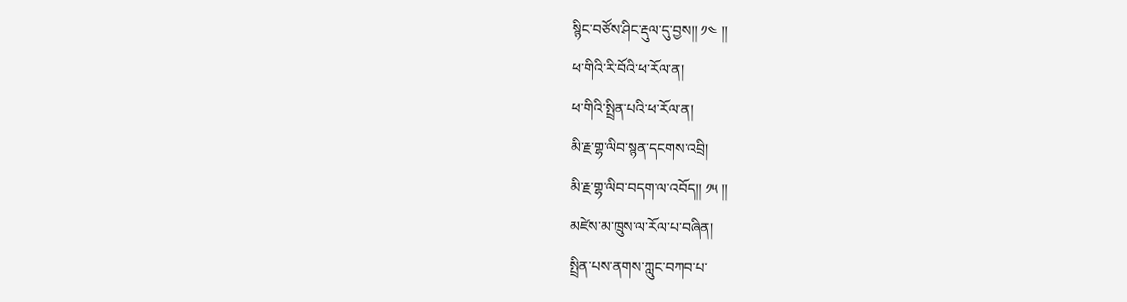སྙིང་བཙོས་ཤིང་རྡུལ་དུ་བྱས།། ༡༤ །།
ཕ་གིའི་རི་བོའི་ཕ་རོལ་ན།
ཕ་གིའི་སྤྲིན་པའི་ཕ་རོལ་ན།
མི་རྗ་གྷ་ལིབ་སྙན་དངགས་འབྲི།
མི་རྗ་གྷ་ལིབ་བདག་ལ་འབོད།། ༡༥ །།
མཛེས་མ་ཁྲུས་ལ་རོལ་པ་བཞིན།
སྤྲིན་པས་ནགས་ཀླུང་བཀབ་པ་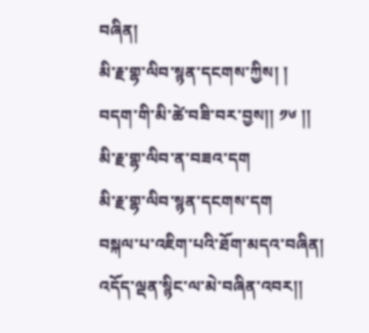བཞིན།
མི་རྗ་གྷ་ལིབ་སྙན་དངགས་ཀྱིས། །
བདག་གི་མི་ཚེ་བཟི་བར་བྱས།། ༡༦ །།
མི་རྗ་གྷ་ལིབ་ན་བཟའ་དག
མི་རྗ་གྷ་ལིབ་སྙན་དངགས་དག
བསྐལ་པ་འཇིག་པའི་ཐོག་མདའ་བཞིན།
འདོད་ལྡན་སྙིང་ལ་མེ་བཞིན་འབར།།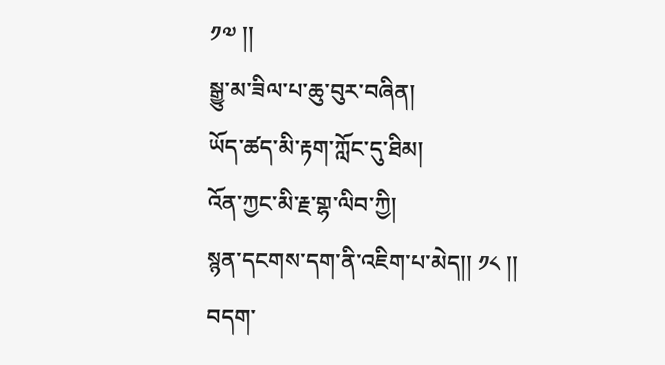༡༧ །།
སྒྱུ་མ་ཟིལ་པ་ཆུ་བུར་བཞིན།
ཡོད་ཚད་མི་རྟག་ཀློང་དུ་ཐིམ།
འོན་ཀྱང་མི་རྗ་གྷ་ལིབ་ཀྱི།
སྙན་དངགས་དག་ནི་འཇིག་པ་མེད།། ༡༨ །།
བདག་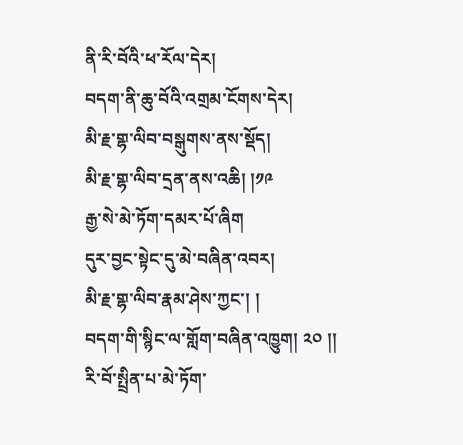ནི་རི་བོའི་ཕ་རོལ་དེར།
བདག་ནི་ཆུ་བོའི་འགྲམ་ངོགས་དེར།
མི་རྗ་གྷ་ལིབ་བསྒུགས་ནས་སྡོད།
མི་རྗ་གྷ་ལིབ་དྲན་ནས་འཆི། །༡༩
རྒྱ་སེ་མེ་ཏོག་དམར་པོ་ཞིག
དུར་བྱང་སྟེང་དུ་མེ་བཞིན་འབར།
མི་རྗ་གྷ་ལིབ་རྣམ་ཤེས་ཀྱང་། །
བདག་གི་སྙིང་ལ་གློག་བཞིན་འཁྱུག། ༢༠ །།
རི་བོ་སྤྲིན་པ་མེ་ཏོག་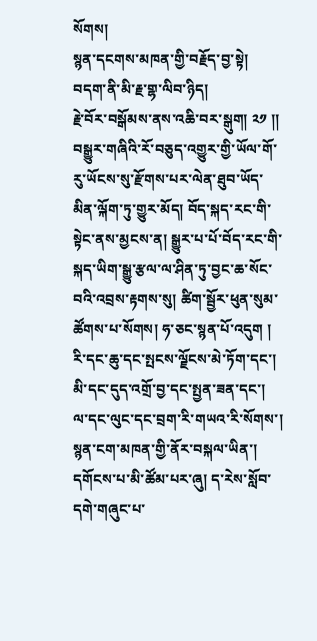སོགས།
སྙན་དངགས་མཁན་གྱི་བརྗོད་བྱ་སྟེ།
བདག་ནི་མི་རྗ་གྷ་ལིབ་ཉིད།
རྗེ་བོར་བསྒོམས་ནས་འཆི་བར་སྒུག། ༢༡ །།
བསྒྱུར་གཞིའི་རོ་བཅུད་འགྱུར་གྱི་ཡོལ་གོ་རུ་ཡོངས་སུ་རྫོགས་པར་ལེན་ཐུབ་ཡོད་མིན་ལྐོག་ཏུ་གྱུར་མོད། བོད་སྐད་རང་གི་སྟེང་ནས་མྱངས་ན། སྒྱུར་པ་པོ་བོད་རང་གི་སྐད་ཡིག་སྒྱུ་རྩལ་ལ་ཤིན་ཏུ་བྱང་ཆ་སོང་བའི་འབྲས་རྟགས་སུ། ཚིག་སྦྱོར་ཕུན་སུམ་ཚོགས་པ་སོགས། ཧ་ཅང་སྙན་པོ་འདུག །
རི་དང་ཆུ་དང་སྤངས་ལྗོངས་མེ་ཏོག་དང་།
མི་དང་དུད་འགྲོ་བྱ་དང་སྤྱན་ཟན་དང་།
ལ་དང་ལུང་དང་བྲག་རི་གཡའ་རི་སོགས་།
སྙན་ངག་མཁན་གྱི་ནོར་བསྐལ་ཡིན་།
དགོངས་པ་མི་ཚོམ་པར་ཞུ། ད་རེས་སློབ་དགེ་གཞུང་པ་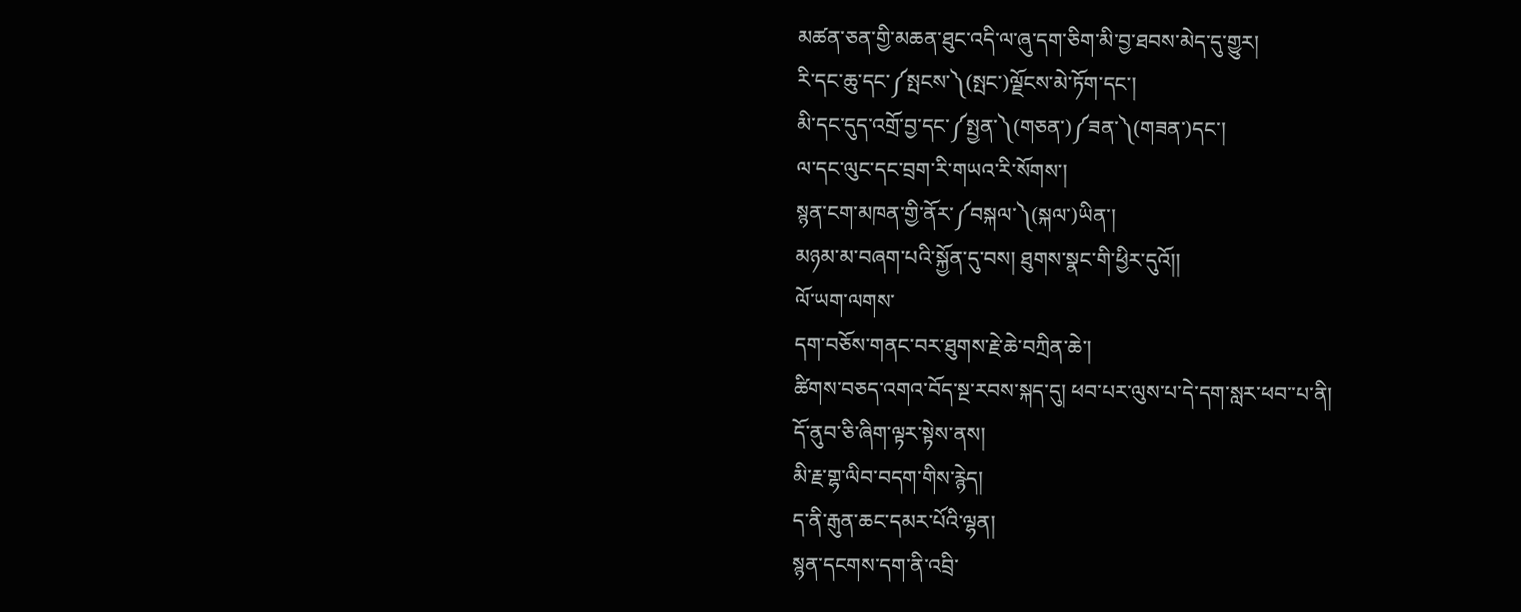མཚན་ཅན་གྱི་མཆན་ཐུང་འདི་ལ་ཞུ་དག་ཅིག་མི་བྱ་ཐབས་མེད་དུ་གྱུར།
རི་དང་ཆུ་དང་༼སྤངས་༽(སྤང་)ལྗོངས་མེ་ཏོག་དང་།
མི་དང་དུད་འགྲོ་བྱ་དང་༼སྤྱན་༽(གཅན་)༼ཟན་༽(གཟན་)དང་།
ལ་དང་ལུང་དང་བྲག་རི་གཡའ་རི་སོགས་།
སྙན་ངག་མཁན་གྱི་ནོར་༼བསྐལ་༽(སྐལ་)ཡིན་།
མཉམ་མ་བཞག་པའི་སྐྱོན་དུ་བས། ཐུགས་སྣང་གི་ཕྱིར་དུའོ།།
ལོ་ཡག་ལགས་
དག་བཅོས་གནང་བར་ཐུགས་རྗེ་ཆེ་བཀྲིན་ཆེ་།
ཚིགས་བཅད་འགའ་བོད་སྔ་རབས་སྐད་དུ། ཕབ་པར་ལུས་པ་དེ་དག་སླར་ཕབ་་པ་ནི།
དོ་ནུབ་ཅི་ཞིག་ལྟར་སྟེས་ནས།
མི་རྗ་གྷ་ལིབ་བདག་གིས་རྙེད།
ད་ནི་རྒུན་ཆང་དམར་པོའི་ལྷན།
སྙན་དངགས་དག་ནི་འབྲི་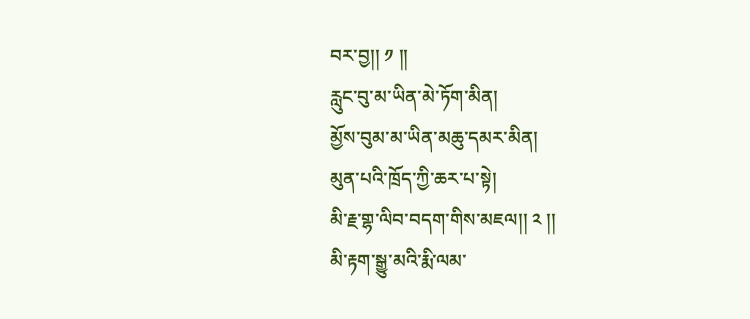བར་བྱ།། ༡ །།
རླུང་བུ་མ་ཡིན་མེ་ཏོག་མིན།
མྱོས་བུམ་མ་ཡིན་མཆུ་དམར་མིན།
མུན་པའི་ཁྲོད་ཀྱི་ཆར་པ་སྟེ།
མི་རྗ་གྷ་ལིབ་བདག་གིས་མཇལ།། ༢ །།
མི་རྟག་སྒྱུ་མའི་རྨི་ལམ་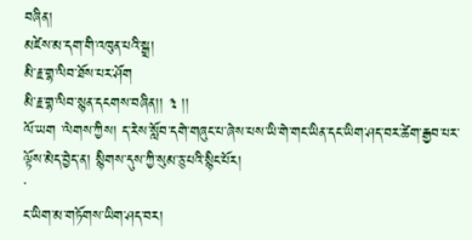བཞིན།
མཛེས་མ་དག་གི་འཁུན་པའི་སྒྲ།
མི་རྗ་གྷ་ལིབ་ཐོས་པར་ཤོག
མི་རྗ་གྷ་ལིབ་སྙན་དངགས་བཞིན།། ༣ །།
ལོ་ཡག ་ལེགས་ཀྱིས། ད་རེས་སློབ་དགེ་གཞུང་པ་ཞེས་པས་ཡི་གེ་གང་ཡིན་དང་ཡིག་ཤད་བར་ཚེག་རྒྱབ་པར་ལྟོས་མེད་བྱེད་ན། སྙིགས་དུས་ཀྱི་སུམ་ཅུ་པའི་སྙིང་པོར།
་
ང་ཡིག་མ་གཏོགས་ཡིག་ཤད་བར།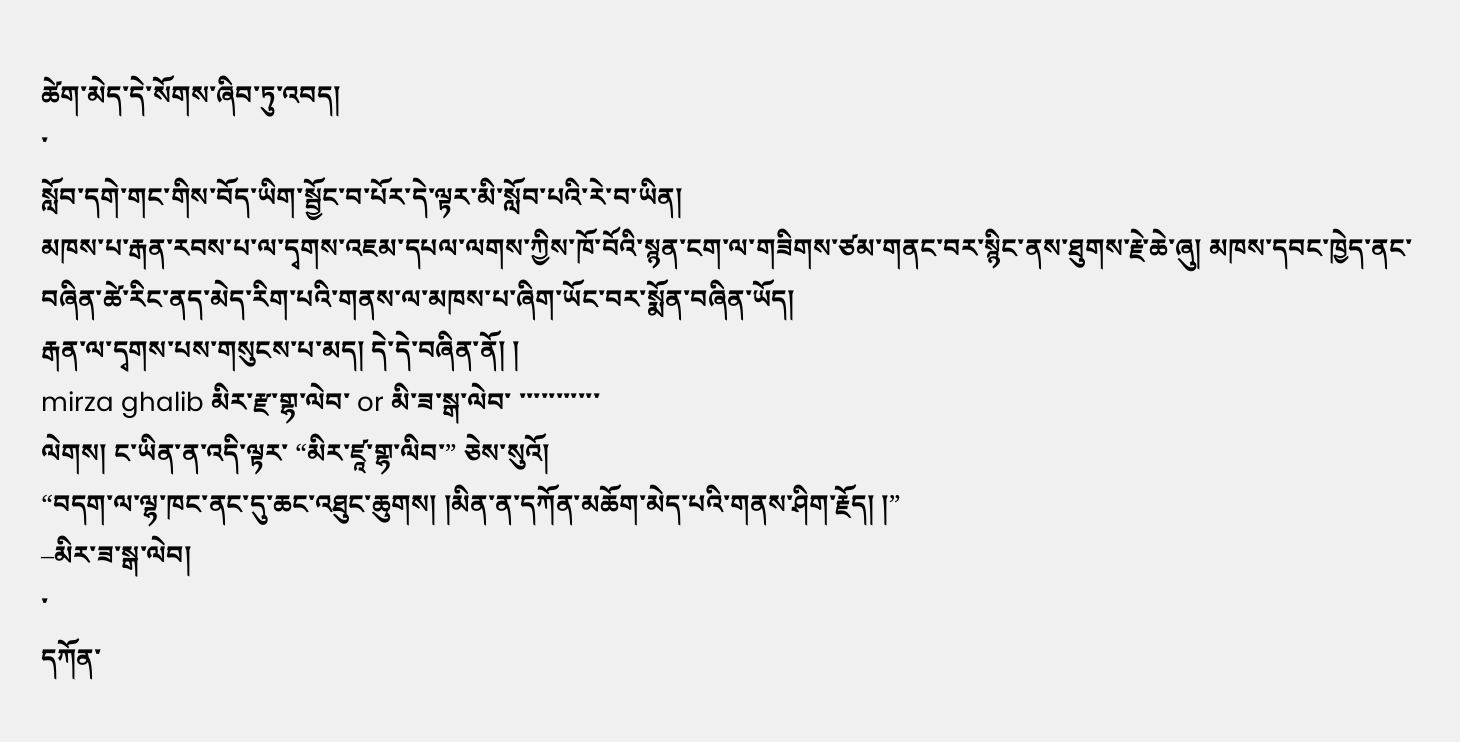ཚེག་མེད་དེ་སོགས་ཞིབ་ཏུ་འབད།
་
སློབ་དགེ་གང་གིས་བོད་ཡིག་སྦྱོང་བ་པོར་དེ་ལྟར་མི་སློབ་པའི་རེ་བ་ཡིན།
མཁས་པ་རྒན་རབས་པ་ལ་དྭགས་འཇམ་དཔལ་ལགས་ཀྱིས་ཁོ་བོའི་སྙན་ངག་ལ་གཟིགས་ཙམ་གནང་བར་སྙིང་ནས་ཐུགས་རྗེ་ཆེ་ཞུ། མཁས་དབང་ཁྱེད་ནང་བཞིན་ཚེ་རིང་ནད་མེད་རིག་པའི་གནས་ལ་མཁས་པ་ཞིག་ཡོང་བར་སྨོན་བཞིན་ཡོད།
རྒན་ལ་དྭགས་པས་གསུངས་པ་མད། དེ་དེ་བཞིན་ནོ། །
mirza ghalib མིར་རྫ་གྷ་ལེབ་ or མི་ཟ་སྒ་ལེབ་ ་་་་་་་་་་་
ལེགས། ང་ཡིན་ན་འདི་ལྟར་ “མིར་ཛཱ་གྷ་ལིབ་” ཅེས་སུའོ།
“བདག་ལ་ལྷ་ཁང་ནང་དུ་ཆང་འཐུང་ཆུགས། །མིན་ན་དཀོན་མཆོག་མེད་པའི་གནས་ཤིག་རྗོད། །”
–མིར་ཟ་སྒ་ལེབ།
་
དཀོན་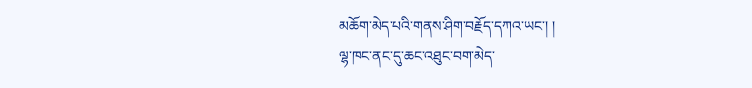མཆོག་མེད་པའི་གནས་ཤིག་བརྗོད་དཀའ་ཡང་། །
ལྷ་ཁང་ནང་དུ་ཆང་འཐུང་བག་མེད་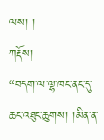ལས། །
ཀརྡོས།
“བདག་ལ་ལྷ་ཁང་ནང་དུ་ཆང་འཐུང་ཆུགས། །མིན་ན་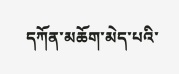དཀོན་མཆོག་མེད་པའི་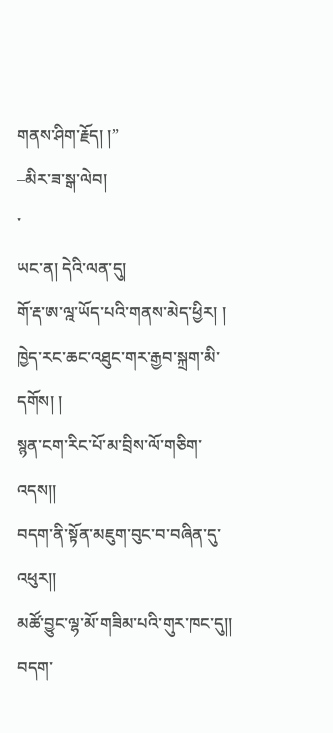གནས་ཤིག་རྗོད། །”
–མིར་ཟ་སྒ་ལེབ།
་
ཡང་ན། དེའི་ལན་དུ།
གོ་རྡ་ཨ་ལྰ་ཡོད་པའི་གནས་མེད་ཕྱིར། །
ཁྱེད་རང་ཆང་འཐུང་གར་རྒྱབ་སྐྲག་མི་དགོས། །
སྙན་ངག་རིང་པོ་མ་བྲིས་ལོ་གཅིག་འདས།།
བདག་ནི་སྟོན་མཇུག་བུང་བ་བཞིན་དུ་འཕུར།།
མཚོ་བྱུང་ལྷ་མོ་གཟིམ་པའི་གུར་ཁང་དུ།།
བདག་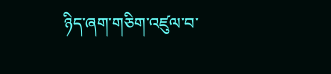ཉིད་ཞག་གཅིག་འཛུལ་བ་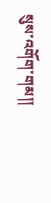སུས་འགོག་གམ།།